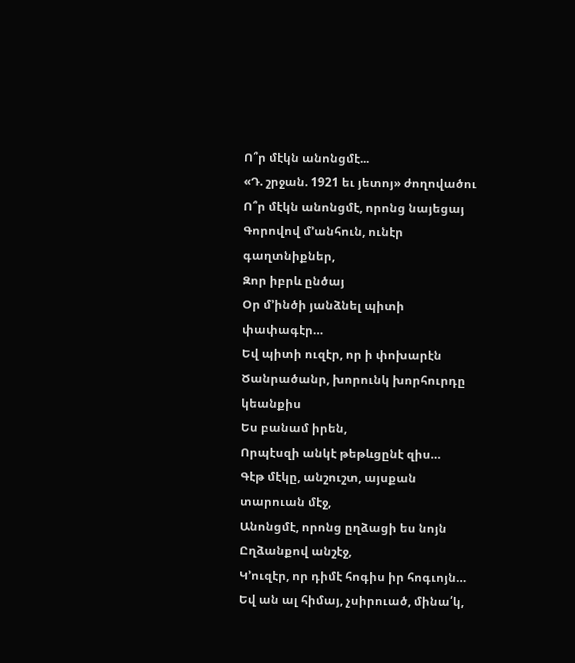Ո՞ր մէկն անոնցմէ...
«Դ. շրջան. 1921 եւ յետոյ» ժողովածու
Ո՞ր մէկն անոնցմէ, որոնց նայեցայ
Գորովով մ՚անհուն, ունէր գաղտնիքներ,
Զոր իբրև ընծայ
Օր մ՚ինծի յանձնել պիտի փափագէր…
Եվ պիտի ուզէր, որ ի փոխարէն
Ծանրածանր, խորունկ խորհուրդը կեանքիս
Ես բանամ իրեն,
Որպէսզի անկէ թեթևցընէ զիս…
Գէթ մէկը, անշուշտ, այսքան տարուան մէջ,
Անոնցմէ, որոնց ըղձացի ես նոյն
Ըղձանքով անշէջ,
Կ՚ուզէր, որ դիմէ հոգիս իր հոգւոյն…
Եվ ան ալ հիմայ, չսիրուած, մինա՛կ,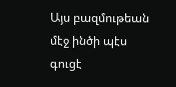Այս բազմութեան մէջ ինծի պէս գուցէ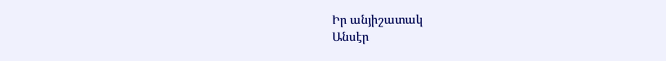Իր անյիշատակ
Անսէր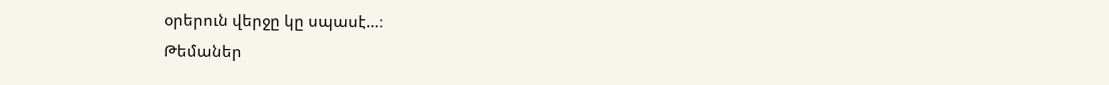օրերուն վերջը կը սպասէ…։
Թեմաներ